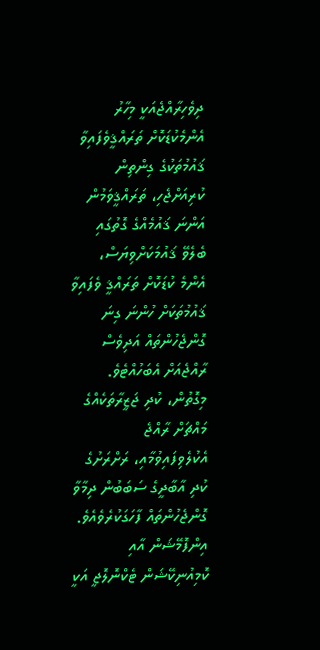ދިވެހިރާއްޖެއަކީ މިހާރު އެންމެކުޑަކޮށް ތަރައްޤީވެފައިވާ ޤައުމުތަކުގެ ގިންތިން ކުރިއަށްޖެހި، ތަރައްޤީވަމުން އަންނަ ޤައުމެއްގެ ގޮތުގައި ބެލެވޭ ޤައުމަކަށްވިޔަސް، އެންމެ ކުޑަކޮށް ތަރައްޤީ ވެފައިވާ ޤައުމުތަކަށް ހުންނަ ގިނަ ގޮންޖެހުންތައް އަދިވެސް ރާއްޖެއަށް އެބަހުއްޓެވެ. މިގޮތުން، ކުދި ޖަޒީރާތަކެއްގެ މައްޗަށް ރާއްޖެ އެކުލެވިފައިވުމާއި، ރަށްރަށުގެ ކުދި އާބާދީގެ ސަބަބުން ދިމާވާ ގޮންޖެހުންތައް ފާހަގަކުރެވެއެވެ. އިންފޮމޭޝަން އާއި ކޮމިއުނިކޭޝަން ޓެކްނޮލޮޖީ އަކީ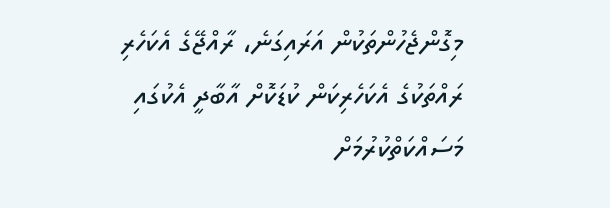މިގޮންޖެހުންތަކުން އަރައިގަނެ، ރާއްޖޭގެ އެކަހެރި ރައްތަކުގެ އެކަހެރިކަން ކުޑަކޮށް އާބާދީ އެކުގައި މަސައްކަތްކުރުމަށް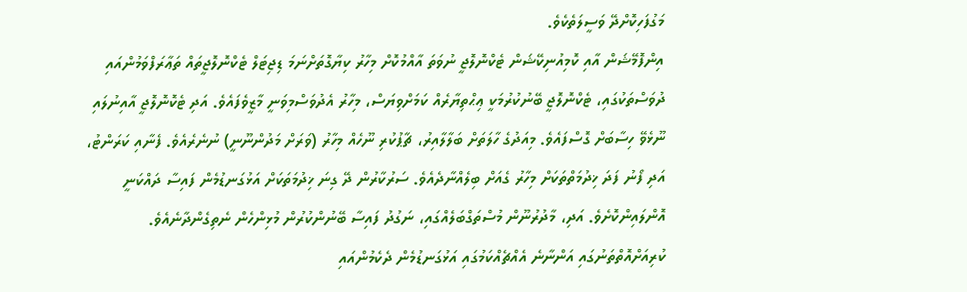މަގުފަހިކޮށްދޭ ވަސީލަތެކެވެ.
އިންފޮމޭޝަން އާއި ކޮމިއުނިކޭޝަން ޓެކްނޮލޮޖީ ނުވަތަ އާއްމުކޮށް މިހާރު ކިޔާގޮތަށްނަމަ ޑިޖިޓަލް ޓެކްނޮލޮޖީތައް ތަޢާރަފްވަމުންއައި ދުވަސްތަކުގައި، ޓެކްނޮލޮޖީ ބޭނުކުރުމަކީ ޢިޙްތިޔާރެއް ކަމަށްވިޔަސް، މިހާރު އެދުވަސްމިވަނީ މާޒީވެފައެވެ. އަދި ޓެކޮނޮލޮޖީ އާއިނުލައި ނޫޅެވޭ ހިސާބަށް ގޮސްފައެވެ. މިއަދުގެ ހާލަތަށް ބަލާލާއިރު، ޗާޕުކުރި ނޫހެއް މިހާރު (ވަރަށް މަދުންނޫނީ) ނުނެރެއެވެ. ފެނާއި ކަރަންޓު، އަދި ފޯނު ފަދަ ޚިދުމަތްތަކަށް މިހާރު ގެއަށް ބިލެއްނާދެއެވެ. ސަރުކާރުން ދޭ ގިނަ ޚިދުމަތަކަށް އަޅުގަނޑުމެން ފައިސާ ދައްކަނީ އޮންލައިންކޮށެވެ. އަދި، މާދުރުނޫން މުސްތަގްބަލެއްގައި، ނަގުދު ފައިސާ ބޭނުންކުރުން މުޅިންހެން ނެތިގެންދާނެއެވެ.
ކުރިއަށްއޮތްތަނުގައި އަންނާނެ އެއްޗެއްކަމުގައި އަޅުގަނޑުމެން ދެކެމުންއައި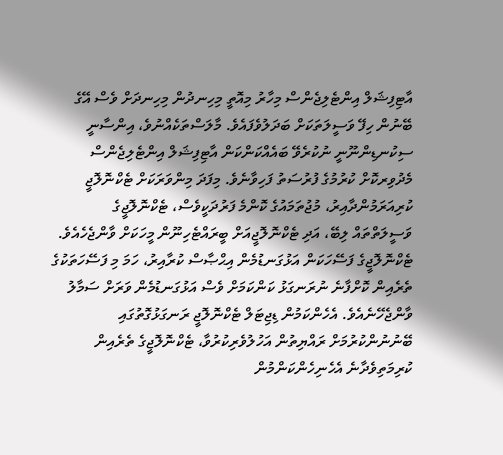އާޓިފިޝަލް އިންޓެލިޖެންސް މިހާރު މިއޮތީ މިހިނދުން މިހިނދަށް ވެސް އޭގެ ބޭނުން ހިފޭ ވަސީލަތަކަށް ބަދަލުވެފައެވެ. މާލަސްތަކެއްނުވެ، އިންސާނީ ސިކުނޑިންނޫނީ ނުކުރެވޭ ބައެއްކަންކަން އާޓިފިޝަލް އިންޓެލިޖެންސް މެދުވިރކޮށް ކުރުމުގެ ފުރުސަތު ފަހިވާނެވެ. މިފަދަ މިންވަރަކަށް ޓެކްނޮލޮޖީ ކުރިއަރަމުންދާއިރު، މުޖުތަމައުގެ ކޮންމެ ފަރުދަކީވެސް، ޓެކްނޮލޮޖީގެ ވަސީލަތްތައް ލިބޭ، އަދި ޓެކްނޮލޮޖީއަށް ބީރައްޓެހިނޫން މީހަކަށް ވާންޖެހެއެވެ. ޓެކްނޮލޮޖީގެ ފަސޭހަކަން އަޅުގަނޑުމެން އިޙްޞާސް ކުރާއިރު، ހަމަ މި ފަސޭހަތަކުގެ ތެރެއިން ކޮށްފާނެ ނުރަނގަޅު ކަންކަމަށް ވެސް އަޅުގަނޑުމެން ވަރަށް ސަމާލު ވާންޖެހޭނެއެވެ. އެހެންކަމުން ޑިޖިޓަލް ޓެކްނޮލޮޖީ ރަނގަޅުގޮތުގައި ބޭނުނުންކުރުމަށް ރައްޔިތުން އަހުލުވެރިކުރުވާ، ޓެކްނޮލޮޖީގެ ތެރެއިން ކުރިމަތިވެދާނެ އެހެނިހެންކަންމުން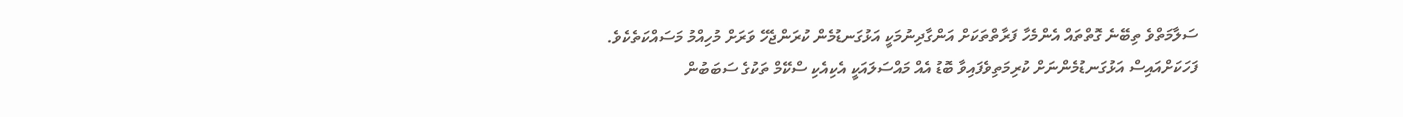ސަލާމަތްވެ ތިބޭނެ ގޮތްތައް އެންމެހާ ފަރާތްތަކަށް އަންގާދިނުމަކީ އަޅުގަނޑުމެން ކުރަންޖެހޭ ވަރަށް މުހިއްމު މަސައްކަތެކެވެ.
ފަހަކަށްއައިސް އަޅުގަނޑުމެންނަށް ކުރިމަތިވެފައިވާ ބޮޑު އެއް މައްސަލައަކީ އެކިއެކި ސްކޭމް ތަކުގެ ސަބަބުން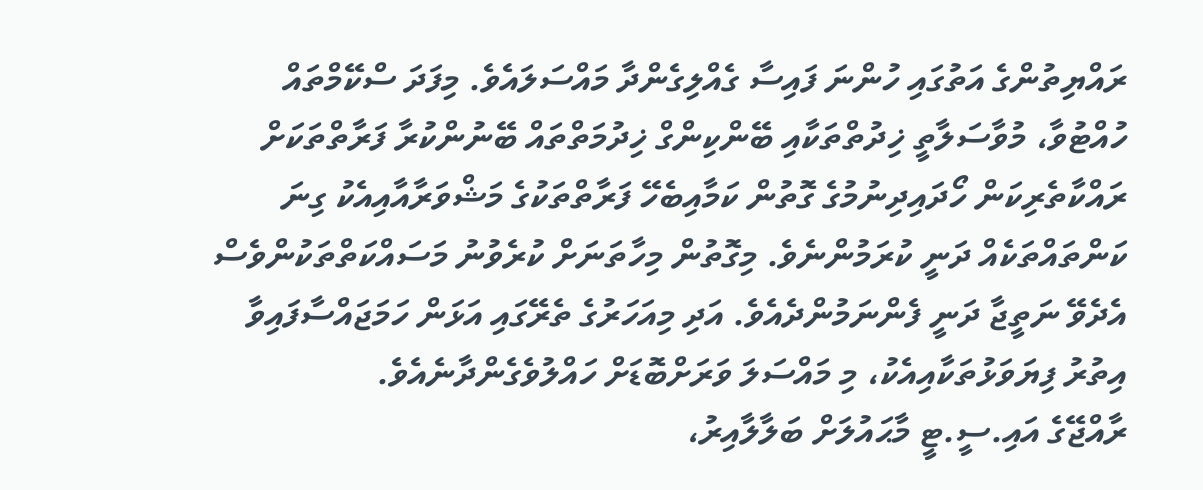ރައްޔިތުންގެ އަތުގައި ހުންނަ ފައިސާ ގެއްލިގެންދާ މައްސަލައެވެ. މިފަދަ ސްކޭމްތައް ހުއްޓުވާ، މުވާސަލާތީ ޚިދުތްތަކާއި ބޭންކިންގް ޚިދުމަތްތައް ބޭނުންކުރާ ފަރާތްތަކަށް ރައްކާތެރިކަން ހޯދައިދިނުމުގެ ގޮތުން ކަމާއިބެހޭ ފަރާތްތަކުގެ މަޝްވަރާއާއިއެކު ގިނަ ކަންތައްތަކެއް ދަނީ ކުރަމުންނެވެ. މިގޮތުން މިހާތަނަށް ކުރެވުނު މަސައްކަތްތަކުންވެސް އެދެވޭ ނަތީޖާ ދަނީ ފެންނަމުންދެއެވެ. އަދި މިއަހަރުގެ ތެރޭގައި އަޅަން ހަމަޖައްސާފައިވާ އިތުރު ފިޔަވަޅުތަކާއިއެކު، މި މައްސަލަ ވަރަށްބޮޑަށް ހައްލުވެގެންދާނެއެވެ.
ރާއްޖޭގެ އައި.ސީ.ޓީ މާޙައުލަށް ބަލާލާއިރު،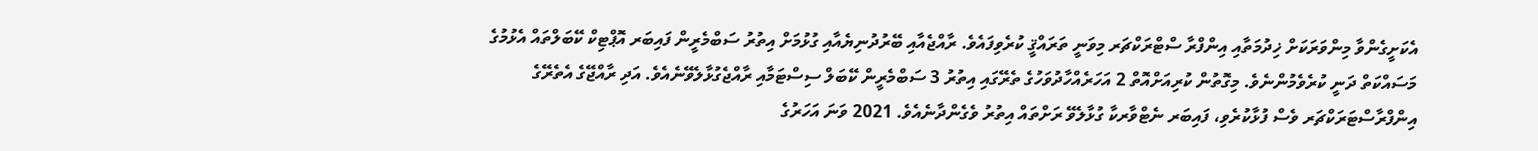އެކަށީގެންވާ މިންވަރަކަށް ޚިދުމަތާއި އިންފްރާ ސްޓްރަކްޗަރ މިވަނީ ތަރައްޤީ ކުރެވިފައެވެ. ރާއްޖެއާއި ބޭރުދުނިޔެއާއި ގުޅުމަށް އިތުރު ސަބްމެރީން ފައިބަރ އޮޕްޓިކް ކޭބަލްތައް އެޅުމުގެ މަސައްކަތް ދަނީ ކުރެވެމުންނެވެ. މިގޮތުން ކުރިއަށްއޮތް 2 އަހަރެއްހާދުވަހުގެ ތެރޭގައި އިތުރު 3 ސަބްމެރީން ކޭބަލް ސިސްޓަމާއި ރާއްޖެގުޅާލެވޭނެއެވެ. އަދި ރާއްޖޭގެ އެތެރޭގެ އިންފްރާސްޓަރަކްޗަރ ވެސް ފުޅާކުރެވި، ފައިބަރ ނެޓްވާރކާ ގުޅާލެވޭ ރަށްތައް އިތުރު ވެގެންދާނެއެވެ. 2021 ވަނަ އަހަރުގެ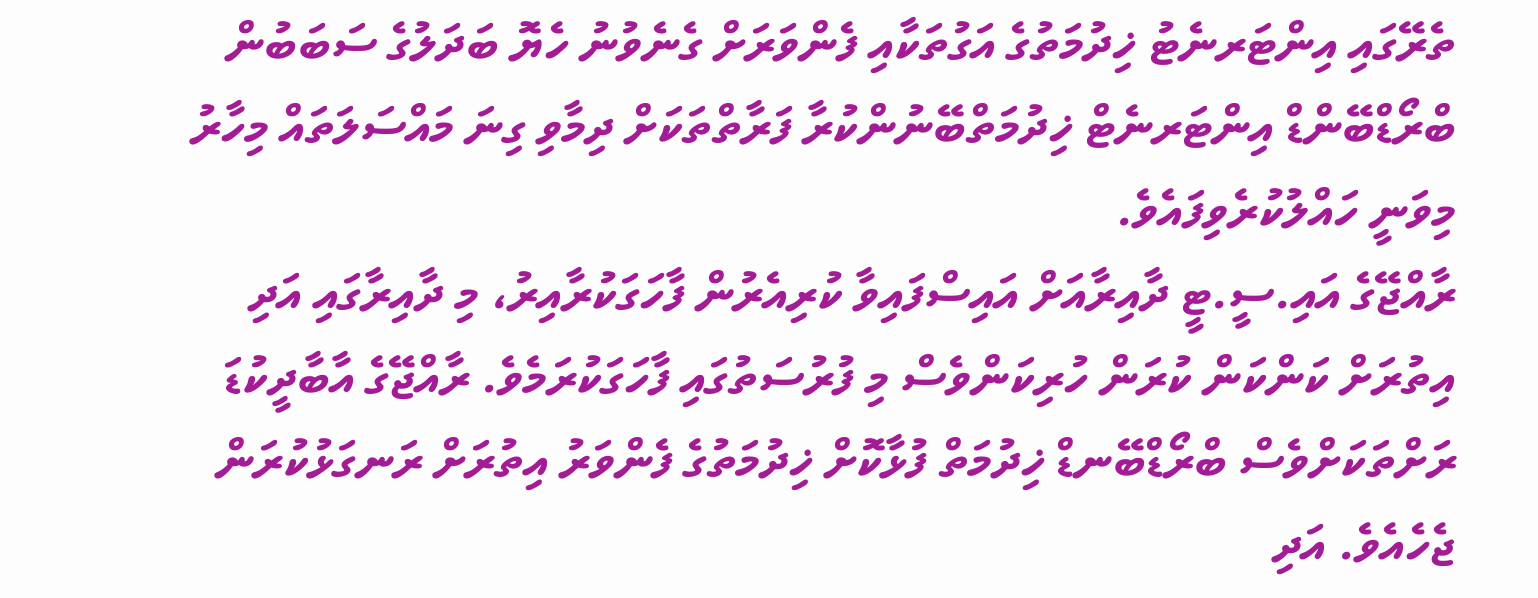ތެރޭގައި އިންޓަރނެޓު ޚިދުމަތުގެ އަގުތަކާއި ފެންވަރަށް ގެނެވުނު ހެޔޮ ބަދަލުގެ ސަބަބުން ބްރޯޑްބޭންޑް އިންޓަރނެޓް ޚިދުމަތްބޭނުންކުރާ ފަރާތްތަކަށް ދިމާވި ގިނަ މައްސަލަތައް މިހާރު މިވަނީ ހައްލުކުރެވިފައެވެ.
ރާއްޖޭގެ އައި.ސީ.ޓީ ދާއިރާއަށް އައިސްފައިވާ ކުރިއެރުން ފާހަގަކުރާއިރު، މި ދާއިރާގައި އަދި އިތުރަށް ކަންކަން ކުރަން ހުރިކަންވެސް މި ފުރުސަތުގައި ފާހަގަކުރަމެވެ. ރާއްޖޭގެ އާބާދީކުޑަ ރަށްތަކަށްވެސް ބްރޯޑްބޭނޑް ޚިދުމަތް ފުޅާކޮށް ޚިދުމަތުގެ ފެންވަރު އިތުރަށް ރަނގަޅުކުރަން ޖެހެއެވެ. އަދި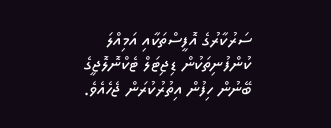ސަރުކާރުގެ އޮފީސްތަކާއި އަމިއްލަ ކުންފުނިތަކުން ޑިޖިޓަލް ޓެކްނޮލޮޖީގެ ބޭނުން ހިފުން އިތުރުކުރަން ޖެހެއެވެ.